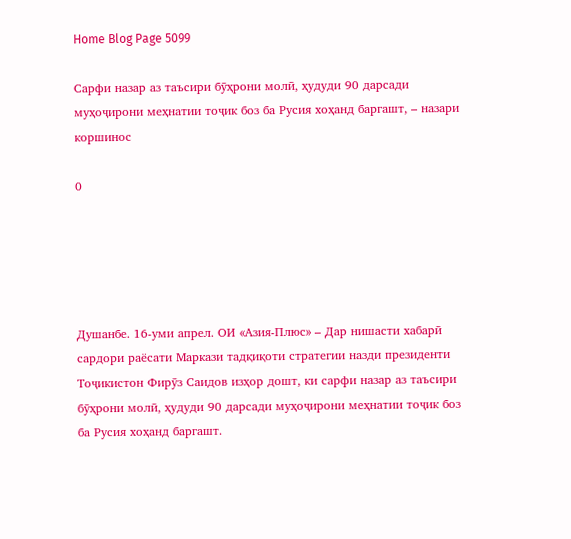Home Blog Page 5099

Сарфи назар аз таъсири бӯҳрони молӣ, ҳудуди 90 дарсади муҳоҷирони меҳнатии тоҷик боз ба Русия хоҳанд баргашт, – назари коршинос

0





Душанбе. 16-уми апрел. ОИ «Азия-Плюс» – Дар нишасти хабарӣ сардори раёсати Маркази тадқиқоти стратегии назди президенти Тоҷикистон Фирӯз Саидов изҳор дошт, ки сарфи назар аз таъсири бӯҳрони молӣ, ҳудуди 90 дарсади муҳоҷирони меҳнатии тоҷик боз ба Русия хоҳанд баргашт.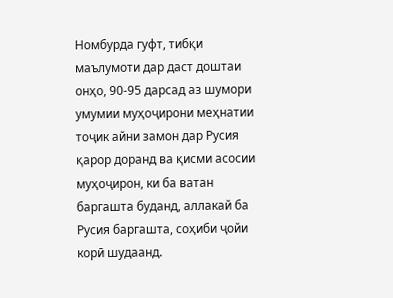Номбурда гуфт, тибқи маълумоти дар даст доштаи онҳо, 90-95 дарсад аз шумори умумии муҳоҷирони меҳнатии тоҷик айни замон дар Русия қарор доранд ва қисми асосии муҳоҷирон, ки ба ватан баргашта буданд, аллакай ба Русия баргашта, соҳиби ҷойи корӣ шудаанд.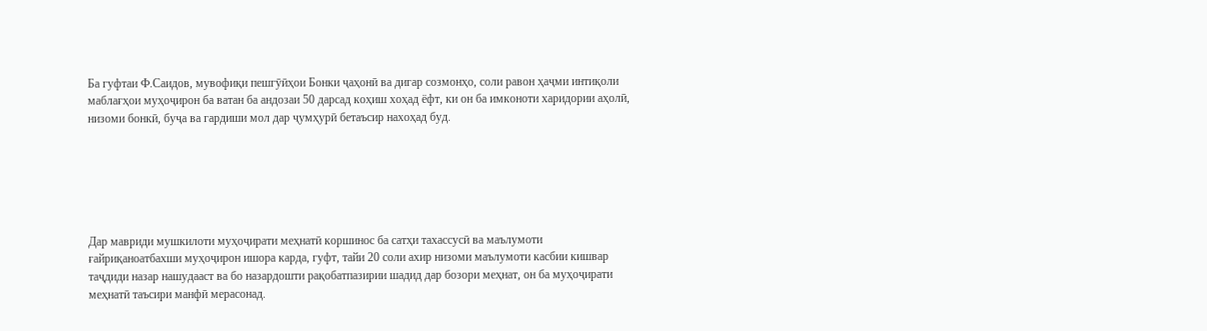Ба гуфтаи Ф.Саидов, мувофиқи пешгӯӣҳои Бонки ҷаҳонӣ ва дигар созмонҳо, соли равон ҳаҷми интиқоли маблағҳои муҳоҷирон ба ватан ба андозаи 50 дарсад коҳиш хоҳад ёфт, ки он ба имконоти харидории аҳолӣ, низоми бонкӣ, буҷа ва гардиши мол дар ҷумҳурӣ бетаъсир нахоҳад буд.






Дар мавриди мушкилоти муҳоҷирати меҳнатӣ коршинос ба сатҳи тахассусӣ ва маълумоти ғайриқаноатбахши муҳоҷирон ишора карда, гуфт, тайи 20 соли ахир низоми маълумоти касбии кишвар таҷдиди назар нашудааст ва бо назардошти рақобатпазирии шадид дар бозори меҳнат, он ба муҳоҷирати меҳнатӣ таъсири манфӣ мерасонад.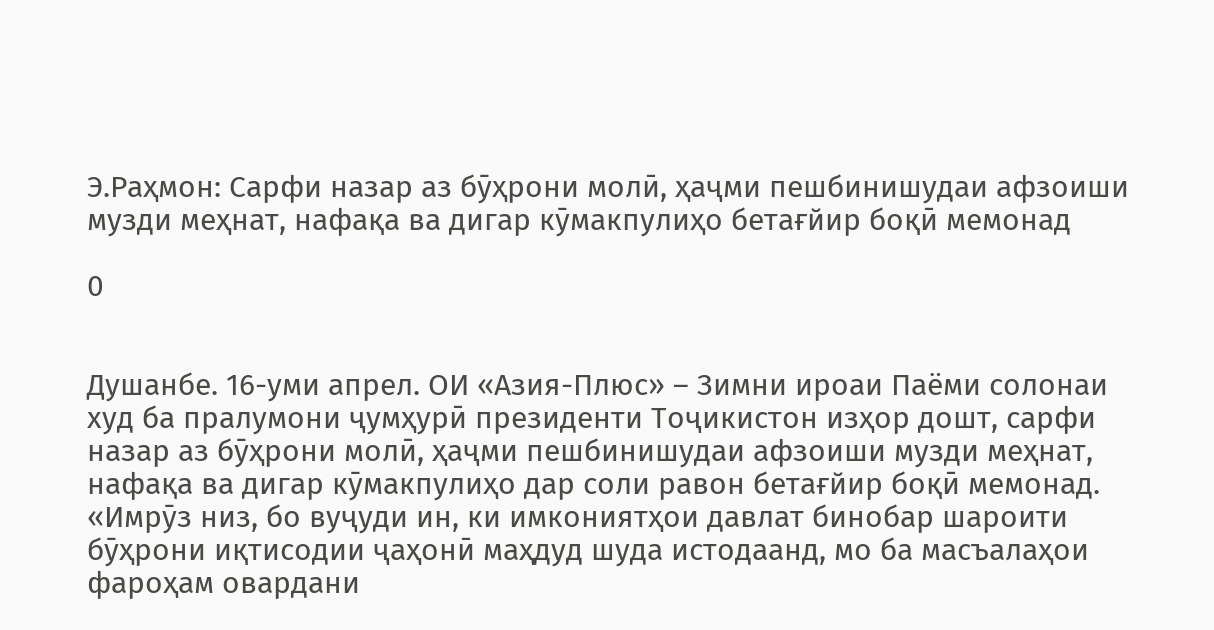Э.Раҳмон: Сарфи назар аз бӯҳрони молӣ, ҳаҷми пешбинишудаи афзоиши музди меҳнат, нафақа ва дигар кӯмакпулиҳо бетағйир боқӣ мемонад

0


Душанбе. 16-уми апрел. ОИ «Азия-Плюс» – Зимни ироаи Паёми солонаи худ ба пралумони ҷумҳурӣ президенти Тоҷикистон изҳор дошт, сарфи назар аз бӯҳрони молӣ, ҳаҷми пешбинишудаи афзоиши музди меҳнат, нафақа ва дигар кӯмакпулиҳо дар соли равон бетағйир боқӣ мемонад. «Имрӯз низ, бо вуҷуди ин, ки имкониятҳои давлат бинобар шароити бӯҳрони иқтисодии ҷаҳонӣ маҳдуд шуда истодаанд, мо ба масъалаҳои фароҳам овардани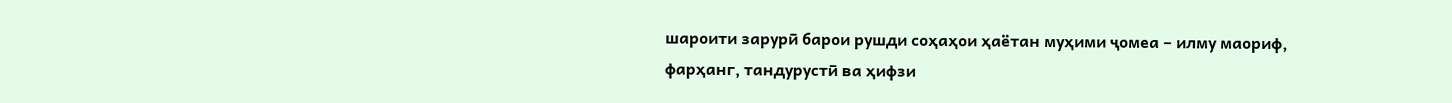шароити зарурӣ барои рушди соҳаҳои ҳаётан муҳими ҷомеа – илму маориф, фарҳанг, тандурустӣ ва ҳифзи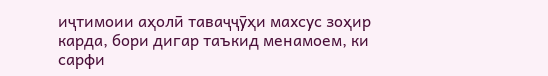иҷтимоии аҳолӣ таваҷҷӯҳи махсус зоҳир карда, бори дигар таъкид менамоем, ки сарфи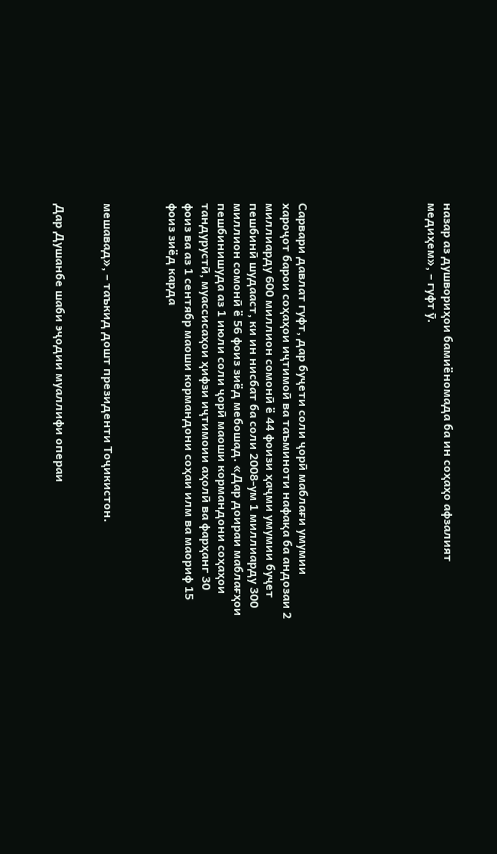назар аз душвориҳои бамиёномада ба ин соҳаҳо афзалият медиҳем», – гуфт ӯ.







Сарвари давлат гуфт, дар буҷети соли ҷорӣ маблағи умумии хароҷот барои соҳаҳои иҷтимоӣ ва таъминоти нафақа ба андозаи 2 миллиарду 600 миллион сомонӣ ё 44 фоизи ҳаҷми умумии буҷет пешбинӣ шудааст, ки ин нисбат ба соли 2008-ум 1 миллиарду 300 миллион сомонӣ ё 56 фоиз зиёд мебошад. «Дар доираи маблағҳои пешбинишуда аз 1 июли соли ҷорӣ маоши кормандони соҳаҳои тандурустӣ, муассисаҳои ҳифзи иҷтимоии аҳолӣ ва фарҳанг 30 фоиз ва аз 1 сентябр маоши кормандони соҳаи илм ва маориф 15 фоиз зиёд карда



мешавад», – таъкид дошт президенти Тоҷикистон.


Дар Душанбе шаби эҷодии муаллифи операи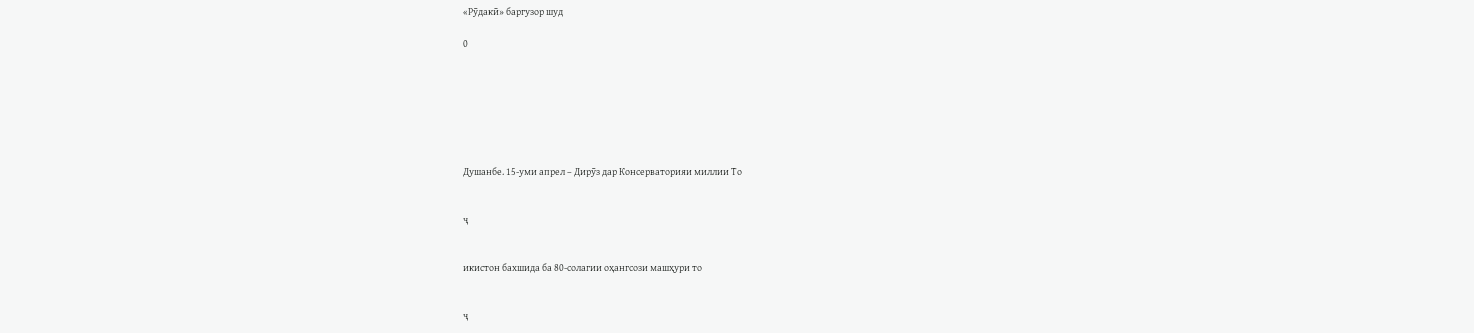«Рӯдакӣ» баргузор шуд

0







Душанбе. 15-уми апрел – Дирӯз дар Консерваторияи миллии То


ҷ


икистон бахшида ба 80-солагии оҳангсози машҳури то


ҷ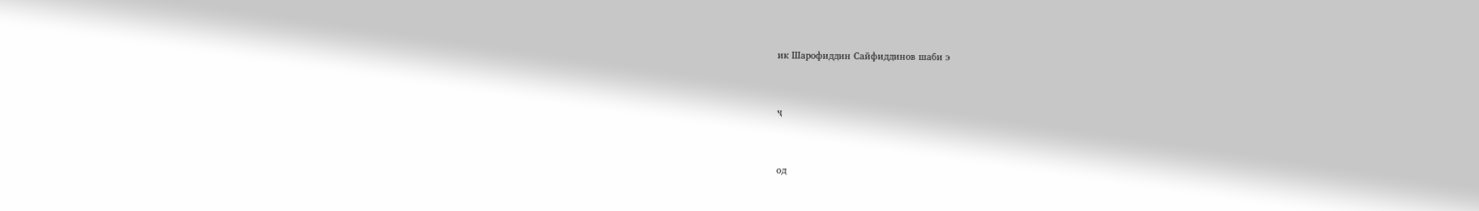ик Шарофиддин Сайфиддинов шаби э


ҷ


од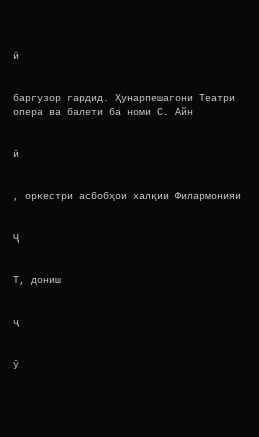ӣ


баргузор гардид. Ҳунарпешагони Театри опера ва балети ба номи С. Айн


ӣ


, оркестри асбобҳои халқии Филармонияи


Ҷ


Т, дониш


ҷ


ӯ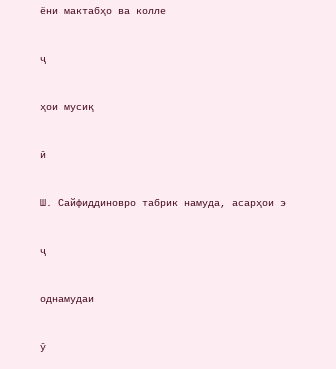ёни мактабҳо ва колле


ҷ


ҳои мусиқ


ӣ


Ш. Сайфиддиновро табрик намуда, асарҳои э


ҷ


однамудаи


ӯ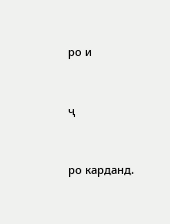ро и


ҷ


ро карданд.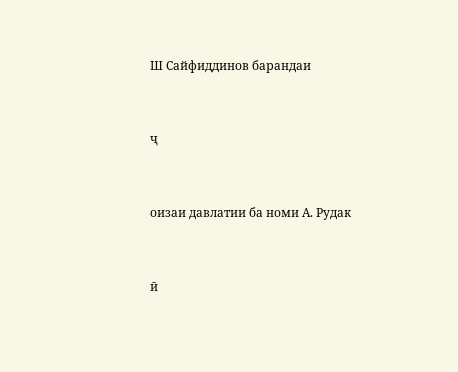Ш Сайфиддинов барандаи


ҷ


оизаи давлатии ба номи А. Рудак


ӣ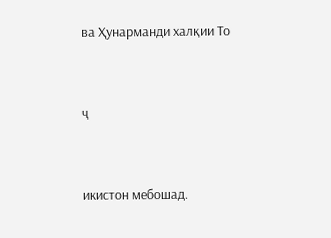ва Ҳунарманди халқии То


ҷ


икистон мебошад.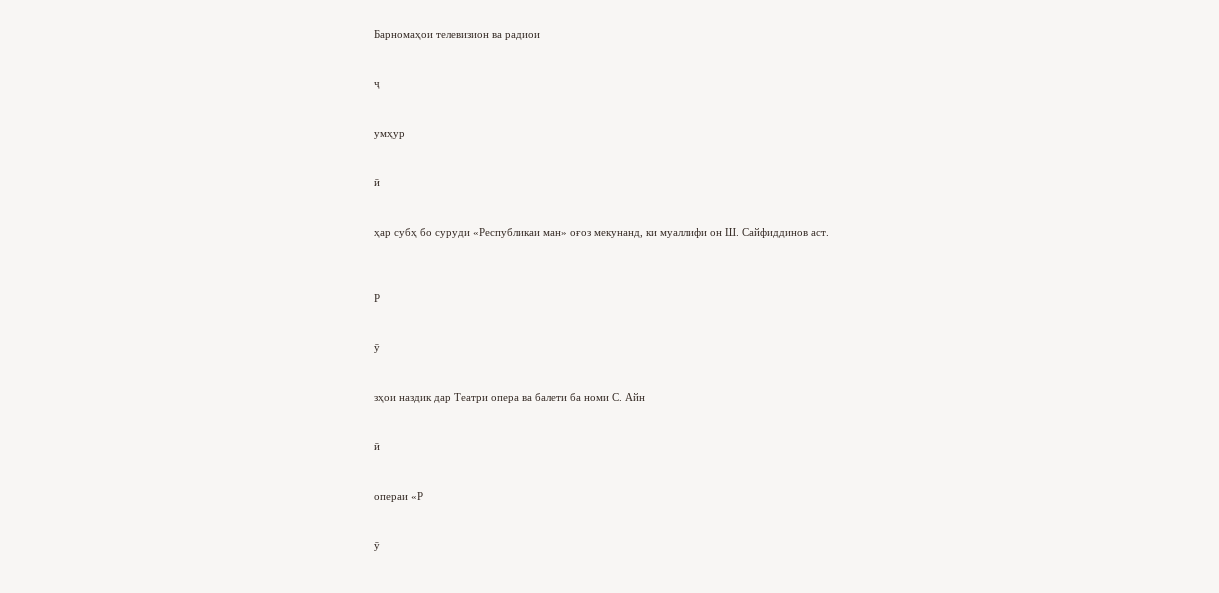Барномаҳои телевизион ва радиои


ҷ


умҳур


ӣ


ҳар субҳ бо суруди «Республикаи ман» оғоз мекунанд, ки муаллифи он Ш. Сайфиддинов аст.



Р


ӯ


зҳои наздик дар Театри опера ва балети ба номи С. Айн


ӣ


операи «Р


ӯ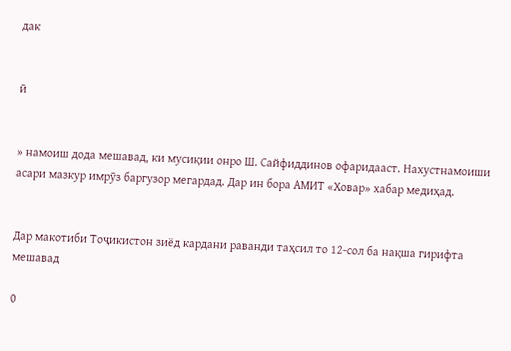дак


ӣ


» намоиш дода мешавад, ки мусиқии онро Ш. Сайфиддинов офаридааст. Нахустнамоиши асари мазкур имрӯз баргузор мегардад. Дар ин бора АМИТ «Ховар» хабар медиҳад.


Дар макотиби Тоҷикистон зиёд кардани раванди таҳсил то 12-сол ба нақша гирифта мешавад

0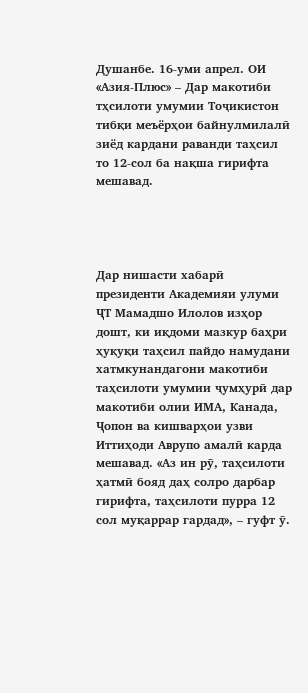Душанбе. 16-уми апрел. ОИ «Азия-Плюс» – Дар макотиби тҳсилоти умумии Тоҷикистон тибқи меъёрҳои байнулмилалӣ зиёд кардани раванди таҳсил то 12-сол ба нақша гирифта мешавад.




Дар нишасти хабарӣ президенти Академияи улуми ҶТ Мамадшо Илолов изҳор дошт, ки иқдоми мазкур баҳри ҳуқуқи таҳсил пайдо намудани хатмкунандагони макотиби таҳсилоти умумии ҷумҳурӣ дар макотиби олии ИМА, Канада, Ҷопон ва кишварҳои узви Иттиҳоди Аврупо амалӣ карда мешавад. «Аз ин рӯ, таҳсилоти ҳатмӣ бояд даҳ солро дарбар гирифта, таҳсилоти пурра 12 сол муқаррар гардад», – гуфт ӯ.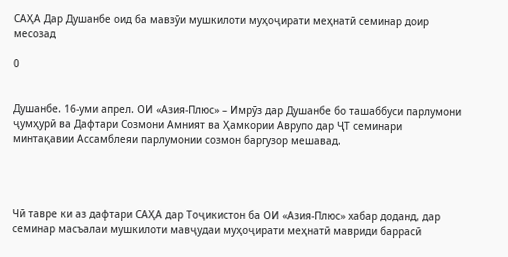САҲА Дар Душанбе оид ба мавзӯи мушкилоти муҳоҷирати меҳнатӣ семинар доир месозад

0


Душанбе. 16-уми апрел. ОИ «Азия-Плюс» – Имрӯз дар Душанбе бо ташаббуси парлумони ҷумҳурӣ ва Дафтари Созмони Амният ва Ҳамкории Аврупо дар ҶТ семинари минтақавии Ассамблеяи парлумонии созмон баргузор мешавад.




Чӣ тавре ки аз дафтари САҲА дар Тоҷикистон ба ОИ «Азия-Плюс» хабар доданд, дар семинар масъалаи мушкилоти мавҷудаи муҳоҷирати меҳнатӣ мавриди баррасӣ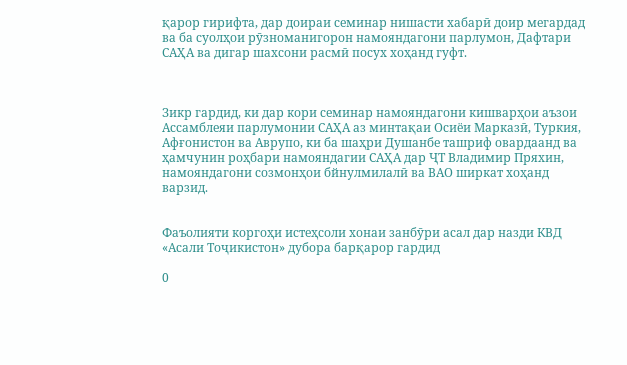қарор гирифта, дар доираи семинар нишасти хабарӣ доир мегардад ва ба суолҳои рӯзноманигорон намояндагони парлумон, Дафтари САҲА ва дигар шахсони расмӣ посух хоҳанд гуфт.



Зикр гардид, ки дар кори семинар намояндагони кишварҳои аъзои Ассамблеяи парлумонии САҲА аз минтақаи Осиёи Марказӣ, Туркия, Афғонистон ва Аврупо, ки ба шаҳри Душанбе ташриф овардаанд ва ҳамчунин роҳбари намояндагии САҲА дар ҶТ Владимир Пряхин, намояндагони созмонҳои бйнулмилалӣ ва ВАО ширкат хоҳанд варзид.


Фаъолияти коргоҳи истеҳсоли хонаи занбӯри асал дар назди КВД «Асали Тоҷикистон» дубора барқарор гардид

0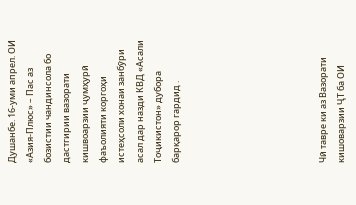Душанбе. 16-уми апрел. ОИ «Азия-Плюс» – Пас аз бозистии чандинсола бо дастгирии вазорати кишвоарзии ҷумҳурӣ фаъолияти коргоҳи истеҳсоли хонаи занбӯри асал дар назди КВД «Асали Тоҷикистон» дубора барқарор гардид .







Чӣ тавре ки аз Вазорати кишоварзии ҶТ ба ОИ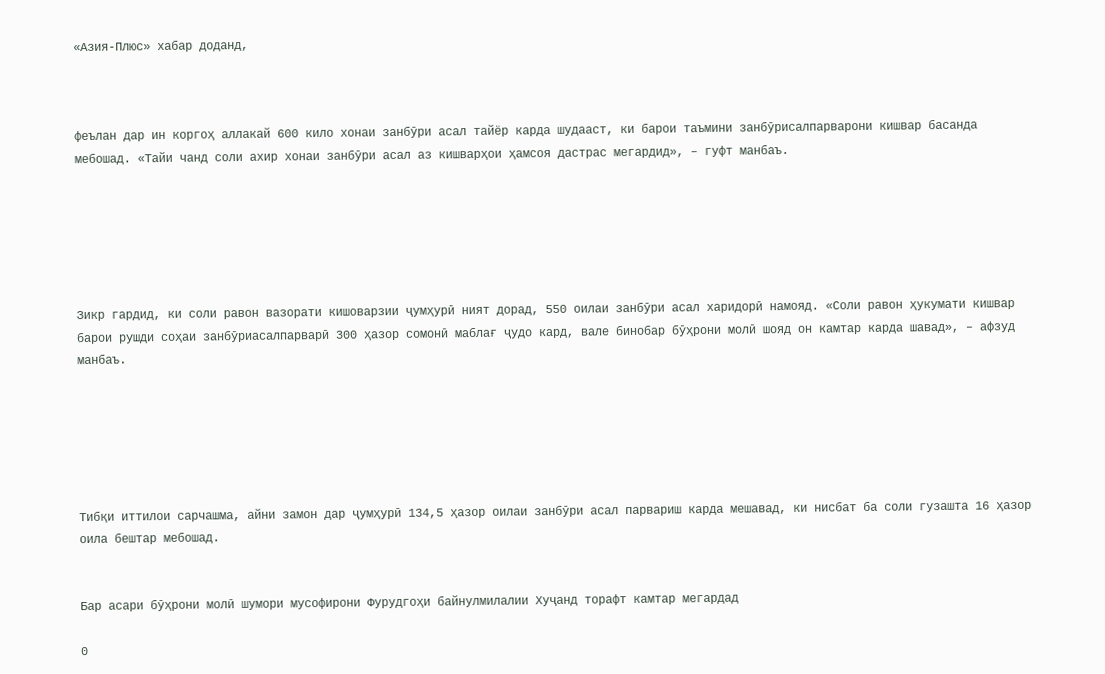«Азия-Плюс» хабар доданд,



феълан дар ин коргоҳ аллакай 600 кило хонаи занбӯри асал тайёр карда шудааст, ки барои таъмини занбӯрисалпарварони кишвар басанда мебошад. «Тайи чанд соли ахир хонаи занбӯри асал аз кишварҳои ҳамсоя дастрас мегардид», – гуфт манбаъ.






Зикр гардид, ки соли равон вазорати кишоварзии ҷумҳурӣ ният дорад, 550 оилаи занбӯри асал харидорӣ намояд. «Соли равон ҳукумати кишвар барои рушди соҳаи занбӯриасалпарварӣ 300 ҳазор сомонӣ маблағ ҷудо кард, вале бинобар бӯҳрони молӣ шояд он камтар карда шавад», – афзуд манбаъ.






Тибқи иттилои сарчашма, айни замон дар ҷумҳурӣ 134,5 ҳазор оилаи занбӯри асал парвариш карда мешавад, ки нисбат ба соли гузашта 16 ҳазор оила бештар мебошад.


Бар асари бӯҳрони молӣ шумори мусофирони Фурудгоҳи байнулмилалии Хуҷанд торафт камтар мегардад

0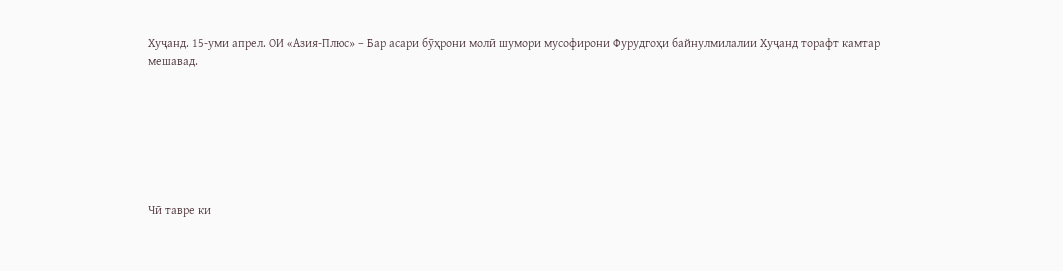Хуҷанд. 15-уми апрел. ОИ «Азия-Плюс» – Бар асари бӯҳрони молӣ шумори мусофирони Фурудгоҳи байнулмилалии Хуҷанд торафт камтар мешавад.







Чӣ тавре ки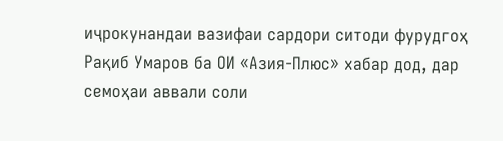иҷрокунандаи вазифаи сардори ситоди фурудгоҳ Рақиб Умаров ба ОИ «Азия-Плюс» хабар дод, дар семоҳаи аввали соли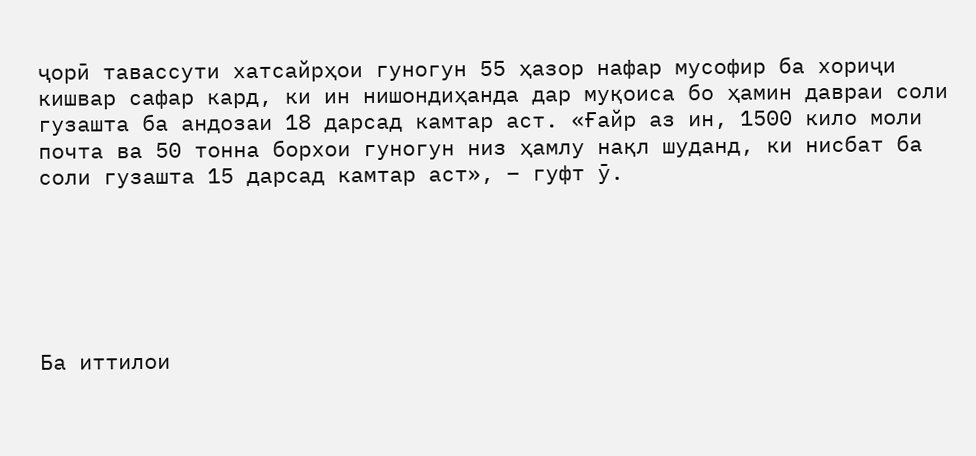ҷорӣ тавассути хатсайрҳои гуногун 55 ҳазор нафар мусофир ба хориҷи кишвар сафар кард, ки ин нишондиҳанда дар муқоиса бо ҳамин давраи соли гузашта ба андозаи 18 дарсад камтар аст. «Ғайр аз ин, 1500 кило моли почта ва 50 тонна борхои гуногун низ ҳамлу нақл шуданд, ки нисбат ба соли гузашта 15 дарсад камтар аст», – гуфт ӯ.






Ба иттилои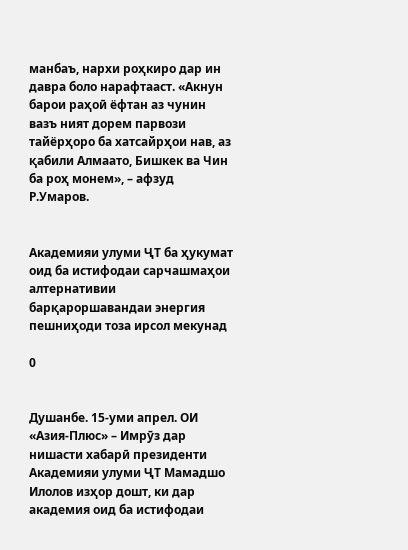манбаъ, нархи роҳкиро дар ин давра боло нарафтааст. «Акнун барои раҳоӣ ёфтан аз чунин вазъ ният дорем парвози тайёрҳоро ба хатсайрҳои нав, аз қабили Алмаато, Бишкек ва Чин ба роҳ монем», – афзуд Р.Умаров.


Академияи улуми ҶТ ба ҳукумат оид ба истифодаи сарчашмаҳои алтернативии барқароршавандаи энергия пешниҳоди тоза ирсол мекунад

0


Душанбе. 15-уми апрел. ОИ «Азия-Плюс» – Имрӯз дар нишасти хабарӣ президенти Академияи улуми ҶТ Мамадшо Илолов изҳор дошт, ки дар академия оид ба истифодаи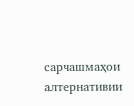сарчашмаҳои алтернативии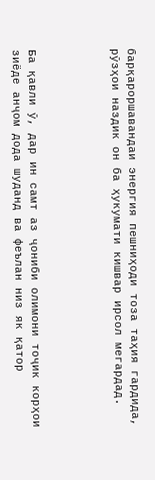барқароршавандаи энергия пешниҳоди тоза таҳия гардида, рӯзҳои наздик он ба ҳукумати кишвар ирсол мегардад.




Ба қавли ӯ, дар ин самт аз ҷониби олимони тоҷик корҳои зиёде анҷом дода шуданд ва феълан низ як қатор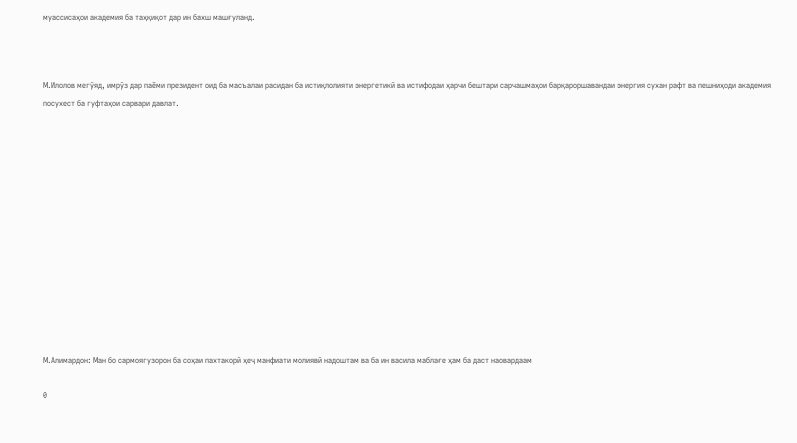муассисаҳои академия ба таҳқиқот дар ин бахш машғуланд.



М.Илолов мегӯяд, имрӯз дар паёми президент оид ба масъалаи расидан ба истиқлолияти энергетикӣ ва истифодаи ҳарчи бештари сарчашмаҳои барқароршавандаи энергия сухан рафт ва пешниҳоди академия посухест ба гуфтаҳои сарвари давлат.














М.Алимардон: Ман бо сармоягузорон ба соҳаи пахтакорӣ ҳеҷ манфиати молиявӣ надоштам ва ба ин васила маблағе ҳам ба даст наовардаам

0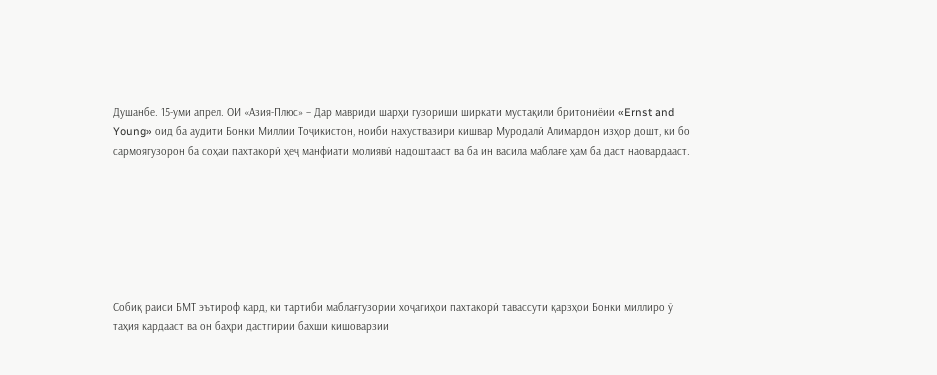Душанбе. 15-уми апрел. ОИ «Азия-Плюс» – Дар мавриди шарҳи гузориши ширкати мустақили бритониёии «Ernst and Young» оид ба аудити Бонки Миллии Тоҷикистон, ноиби нахуствазири кишвар Муродалӣ Алимардон изҳор дошт, ки бо сармоягузорон ба соҳаи пахтакорӣ ҳеҷ манфиати молиявӣ надоштааст ва ба ин васила маблағе ҳам ба даст наовардааст.







Собиқ раиси БМТ эътироф кард, ки тартиби маблағгузории хоҷагиҳои пахтакорӣ тавассути қарзҳои Бонки миллиро ӯ таҳия кардааст ва он баҳри дастгирии бахши кишоварзии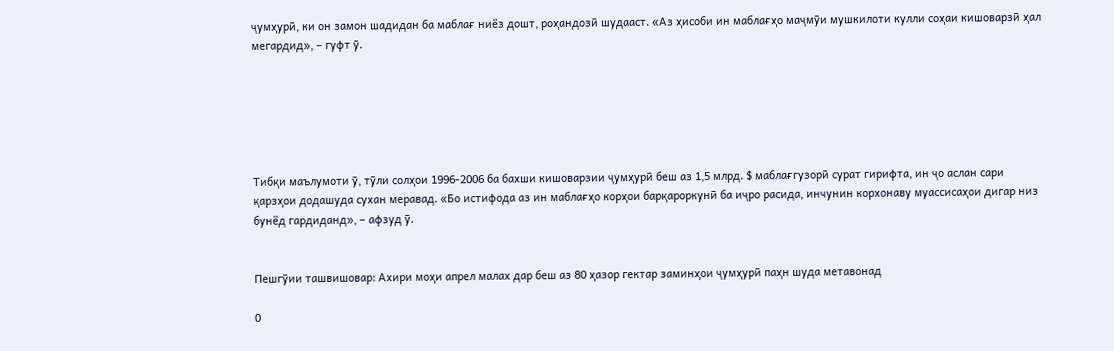ҷумҳурӣ, ки он замон шадидан ба маблағ ниёз дошт, роҳандозӣ шудааст. «Аз ҳисоби ин маблағҳо маҷмӯи мушкилоти кулли соҳаи кишоварзӣ ҳал мегардид», – гуфт ӯ.






Тибқи маълумоти ӯ, тӯли солҳои 1996-2006 ба бахши кишоварзии ҷумҳурӣ беш аз 1,5 млрд. $ маблағгузорӣ сурат гирифта, ин ҷо аслан сари қарзҳои додашуда сухан меравад. «Бо истифода аз ин маблағҳо корҳои барқароркунӣ ба иҷро расида, инчунин корхонаву муассисаҳои дигар низ бунёд гардиданд», – афзуд ӯ.


Пешгӯии ташвишовар: Ахири моҳи апрел малах дар беш аз 80 ҳазор гектар заминҳои ҷумҳурӣ паҳн шуда метавонад

0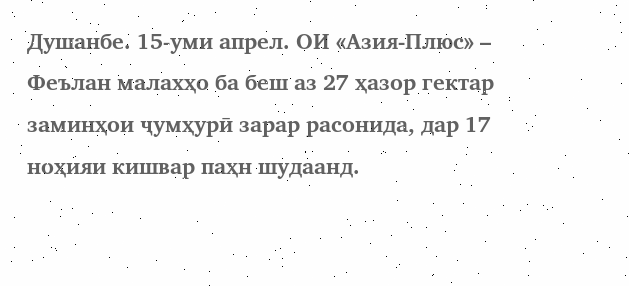Душанбе. 15-уми апрел. ОИ «Азия-Плюс» – Феълан малахҳо ба беш аз 27 ҳазор гектар заминҳои ҷумҳурӣ зарар расонида, дар 17 ноҳияи кишвар паҳн шудаанд.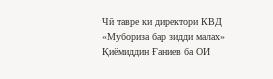Чӣ тавре ки директори КВД «Мубориза бар зидди малах» Қиёмиддин Ғаниев ба ОИ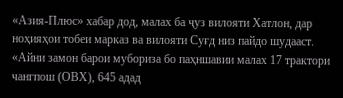«Азия-Плюс» хабар дод, малах ба ҷуз вилояти Хатлон, дар ноҳияҳои тобеи марказ ва вилояти Суғд низ пайдо шудааст. «Айни замон барои мубориза бо паҳншавии малах 17 трактори чангпош (ОВХ), 645 адад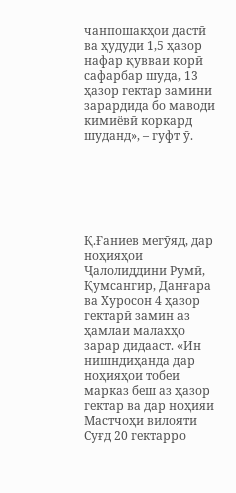чанпошакҳои дастӣ ва ҳудуди 1,5 ҳазор нафар қувваи корӣ сафарбар шуда, 13 ҳазор гектар замини зарардида бо маводи кимиёвӣ коркард шуданд», – гуфт ӯ.






Қ.Ғаниев мегӯяд, дар ноҳияҳои Ҷалолиддини Румӣ, Қумсангир, Данғара ва Хуросон 4 ҳазор гектарӣ замин аз ҳамлаи малахҳо зарар дидааст. «Ин нишндиҳанда дар ноҳияҳои тобеи марказ беш аз ҳазор гектар ва дар ноҳияи Мастчоҳи вилояти Суғд 20 гектарро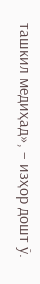ташкил медиҳад», – изҳор дошт ӯ.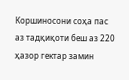Коршиносони соҳа пас аз тадқиқоти беш аз 220 ҳазор гектар замин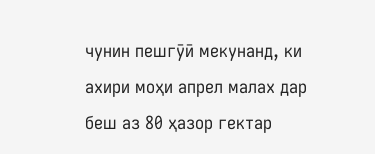чунин пешгӯӣ мекунанд, ки ахири моҳи апрел малах дар беш аз 80 ҳазор гектар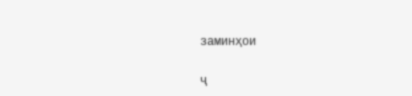заминҳои


ҷ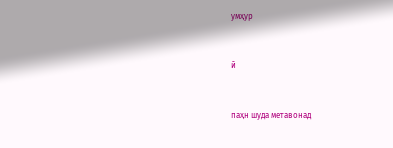умҳур


ӣ


паҳн шуда метавонад